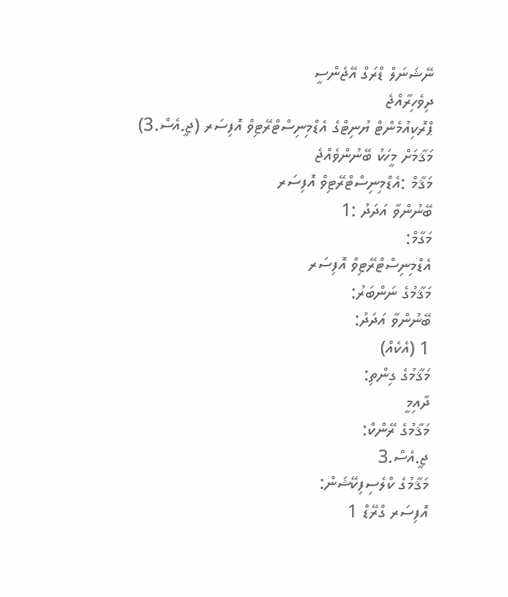ނޭޝަނަލް ޑްރަގް އޭޖެންސީ
ދިވެހިރާއްޖެ
ޕްރޮކިއުމެންޓް ޔުނިޓްގެ އެޑްމިނިސްޓްރޭޓިވް އޮފިސަރ (ޖީ.އެސް.3) މަޤާމަށް މީހަކު ބޭނުންވެއްޖެ
މަޤާމް :އެޑްމިނިސްޓްރޭޓިވް އޮފިސަރ
ބޭނުންވާ އަދަދު :1
މަގާމް:
އެޑްމިނިސްޓްރޭޓިވް އޮފިސަރ
މަޤާމުގެ ނަންބަރު:
ބޭނުންވާ އަދަދު:
1 (އެކެއް)
މަޤާމުގެ ގިންތި:
ދާއިމީ
މަޤާމުގެ ރޭންކް:
ޖީ.އެސް.3
މަޤާމުގެ ކްލެސިފިކޭޝަން:
އޮފިސަރ ގްރޭޑް 1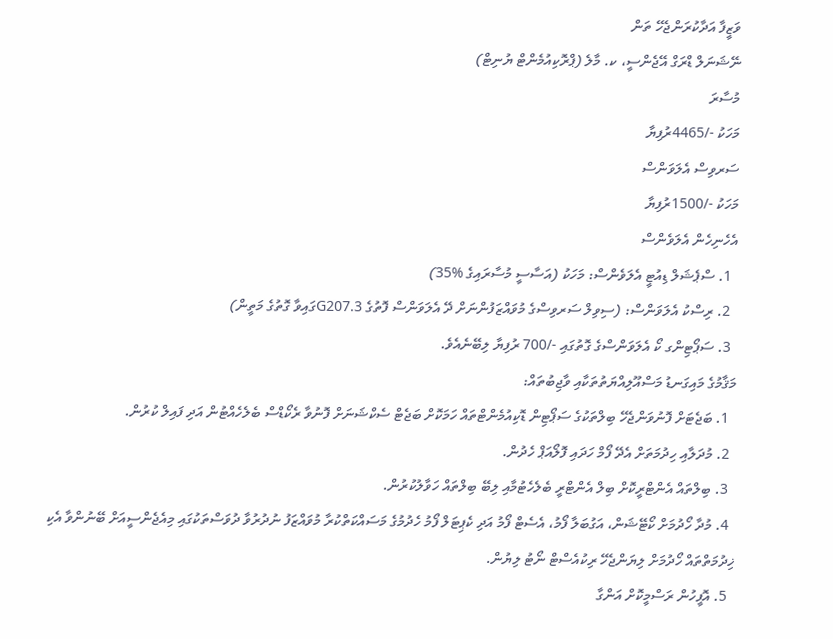ވަޒީފާ އަދާކުރަންޖެހޭ ތަން
ނޭޝަނަލް ޑްރަގް އޭޖެންސީ، ކ. މާލެ (ޕްރޮކިއުމެންޓް ޔުނިޓް)
މުސާރަ
މަހަކު -/4465ރުފިޔާ
ސަރވިސް އެލަވަންސް
މަހަކު -/1500ރުފިޔާ
އެހެނިހެން އެލަވެންސް
  1. ސްޕެޝަލް ޑިއުޓީ އެލަވެންސް: މަހަކު (އަސާސީ މުސާރައިގެ %35)
  2. ރިސްކު އެލަވަންސް: (ސިވިލް ސަރވިސްގެ މުވައްޒަފުންނަށް ދޭ އެލަވަންސް ފޮތުގެ G207.3ގައިވާ ގޮތުގެ މަތީން)
  3. ސަޕޯޓިންގ ކޯ އެލަވަންސްގެ ގޮތުގައި -/700 ރުފިޔާ ލިބޭނެއެވެ.
މަޤާމުގެ މައިގަނޑު މަސްއޫލިއްޔަތުތަކާއި ވާޖިބުތައް:
  1. ބަޖެޓަށް ފޮނުވަންޖެހޭ ބިލްތަކުގެ ސަޕޯޓިން ޑޮކިއުމެންޓްތައް ހަމަކޮށް ބަޖެޓް ސެކްޝަނަށް ފޮނުވާ ރެކޯޑްސް ބެލެހެއްޓުން އަދި ފައިލް ކުރުން.
  2. މުދަލާއި ހިދުމަތަށް އެދޭ ފޯމް ހަދައި ފޮލޯއަޕް ހެދުން.
  3. ބިލްތައް އެންޓްރީކޮށް ބިލް އެންޓްރީ ބެލެހެޓުމާއި ލިބޭ ބިލްތައް ހަވާލުކުރުން.
  4. މުދާ ހޯދުމަށް ކޯޓޭޝަން، އަގުބަލާ ފޯމު، އެސެޓް ފޯމު އަދި ކެޕިޓަލް ފޯމު ހެދުމުގެ މަސައްކަތްކުރާ މުވައްޒަފު ނުދުރުވާ ދުވަސްތަކުގައި މިއެޖެންސީއަށް ބޭނުންވާ އެކި ޚިދުމަތްތައް ހޯދުމަށް ލިޔަންޖެހޭ ރިކުއެސްޓް ނޯޓު ލިޔުން.
  5. އޮފީހުން ރަސްމީކޮށް އަންގާ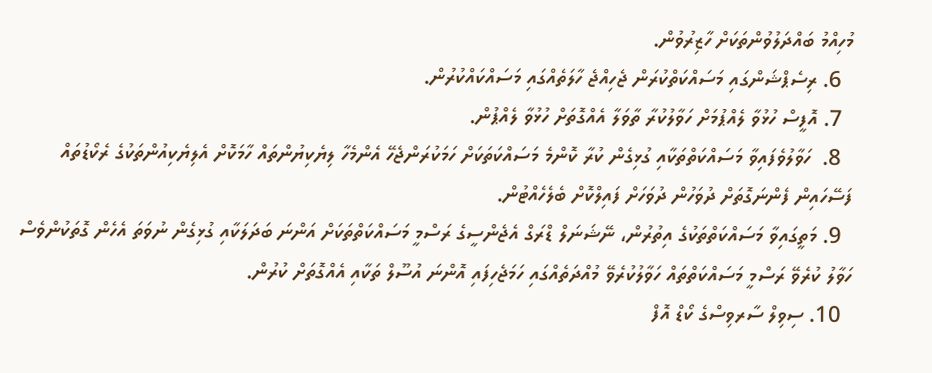މުހިއްމު ބައްދަލުވުންތަކަށް ހާޒިރުވުން.
  6. ރިސެޕްޝަންގައި މަސައްކަތްކުރަން ޖެހިއްޖެ ހާލަތެއްގައި މަސައްކައްކުރުން.
  7. އޮފީސް ހުޅުވާ ލެއްޕުމަށް ހަވާލުކުރާ ތާވަލާ އެއްގޮތަށް ހުޅުވާ ލެއްޕުން.
  8.  ހަވާލުވެފައިވާ މަސައްކަތްތަކާއި ގުޅިގެން ކުރާ ކޮންމެ މަސައްކަތަކަށް ހަމަކުރަންޖެހޭ އެންމެހާ ލިޔެކިޔުންތައް ހާމަކޮށް އެލިޔެކިއުންތަކުގެ ރެކޯޑުތައް ފަސޭހައިން ފެންނަގޮތަށް ދުވަހުން ދުވަހަށް ފައިލްކޮށް ބެލެހެއްޓުން.
  9. މަތީގައިވާ މަސައްކަތްތަކުގެ އިތުރުން، ނޭޝަނަލް ޑްރަގް އެޖެންސީގެ ރަސްމީ މަސައްކަތްތަކަށް އަންނަ ބަދަލަކާއި ގުޅިގެން ނުވަތަ އެހެން ގޮތަކުންވެސް ހަވާލު ކުރެވޭ ރަސްމީ މަސައްކަތްތައް ހަވާލުކުރެވޭ މުއްދަތެއްގައި ހަމަޖެހިފައި އޮންނަ އުސޫލް ތަކާއި އެއްގޮތަށް ކުރުން.
  10. ސިވިލް ސާރވިސްގެ ކޯޑް އޮފް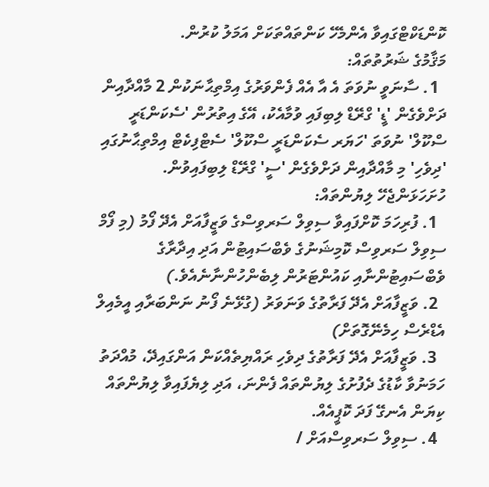ކޮންޑަކްޓްގައިވާ އެންމެހޭ ކަންތައްތަކަށް އަމަލު ކުރުން.
މަޤާމުގެ ޝަރުތުތައް:
  1. ސާނަވީ ނުވަތަ އެ އާ އެއް ފެންވަރުގެ އިމްތިޙާނަކުން 2 މާއްދާއިން ދަށްވެގެން 'ޑީ' ގްރޭޑް ލިބިފައި ވުމާއެކު، އޭގެ އިތުރުން 'ސެކަންޑަރީ ސްކޫލް' ނުވަތަ 'ހަޔަރ ސެކަންޑަރީ ސްކޫލް' ސެޓްފިކެޓް އިމްތިޙާނުގައި 'ދިވެހި' މި މާއްދާއިން ދަށްވެގެން 'ސީ' ގްރޭޑް ލިބިފައިވުން.
ހުށަހަޅަންޖެހޭ ލިޔުންތައް:
  1. ފުރިހަމަ ކޮށްފައިވާ ސިވިލް ސަރވިސްގެ ވަޒީފާއަށް އެދޭ ފޯމު (މި ފޯމް ސިވިލް ސަރވިސް ކޮމިޝަނުގެ ވެބްސައިޓުން އަދި އިދާރާގެ ވެބްސައިޓުންނާއި ކައުންޓަރުން ލިބެންހުންނާނެއެވެ.)
  2. ވަޒީފާއަށް އެދޭ ފަރާތުގެ ވަނަވަރު (ގުޅޭނެ ފޯނު ނަންބަރާއި އީމެއިލް އެޑްރެސް ހިމެނޭގޮތަށް)
  3. ވަޒީފާއަށް އެދޭ ފަރާތުގެ ދިވެހި ރައްޔިތެއްކަން އަންގައިދޭ، މުއްދަތު ހަމަނުވާ ކާޑުގެ ދެފުށުގެ ލިޔުންތައް ފެންނަ، އަދި ލިޔެފައިވާ ލިޔުންތައް ކިޔަން އެނގޭ ފަދަ ކޮޕީއެއް.
  4. ސިވިލް ސަރވިސްއަށް /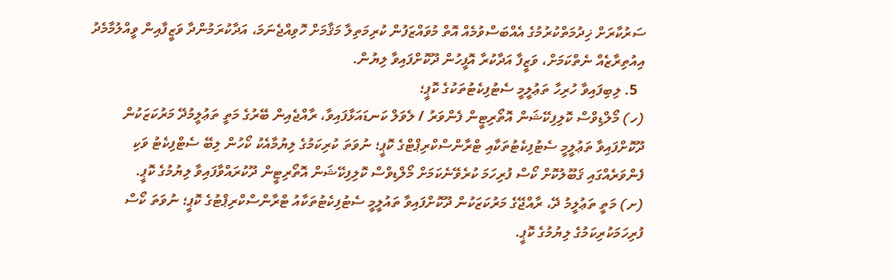ސަރުކާރަށް ޚިދުމަތްކުރުމުގެ އެއްބަސްވުމެއް އޮތް މުވައްޒަފުން ކުރިމަތިލާ މަޤާމަށް ހޮވިއްޖެނަމަ، އަދާކުރަމުންދާ ވަޒީފާއިން ވީއްލުމާމެދު އިއުތިރާޒެއް ނެތްކަމަށް، ވަޒީފާ އަދާކުރާ އޮފީހުން ދޫކޮށްފައިވާ ލިޔުން.
  5. ލިބިފައިވާ ހުރިހާ ތަޢުލީމީ ސެޓުފިކެޓުތަކުގެ ކޮޕީ؛
(ހ) މޯލްޑިވްސް ކޮލިފިކޭޝަން އޮތޯރިޓީން ފެންވަރު / ލެވަލް ކަނޑައަޅާފައިވާ، ރާއްޖެއިން ބޭރުގެ މަތީ ތަޢުލީމުދޭ މަރުކަޒަކުން ދޫކޮށްފައިވާ ތަޢުލީމީ ސެޓުފިކެޓުތަކާއި ޓްރާންސްކްރިޕްޓްގެ ކޮޕީ؛ ނުވަތަ ކުރިކަމުގެ ލިޔުމާއެކު ކޯހުން ލިބޭ ސެޓްފިކެޓު ވަކި ފެންވަރެއްގައި ޤަބޫލުކޮށް ކޯސް ފުރިހަމަ ކުރެވޭނެކަމަށް މޯލްޑިވްސް ކޮލިފިކޭޝަން އޮތޯރިޓީން ދޫކުރައްވާފައިވާ ލިޔުމުގެ ކޮޕީ.
(ށ) މަތީ ތަޢުލީމު ދޭ، ރާއްޖޭގެ މަރުކަޒަކުން ދޫކޮށްފައިވާ ތައުލީމީ ސެޓުފިކެޓުތަކާއު ޓްރާންސްކްރިޕްޓުގެ ކޮޕީ؛ ނުވަތަ ކޯސް ފުރިހަމަކުރިކަމުގެ ލިޔުމުގެ ކޮޕީ.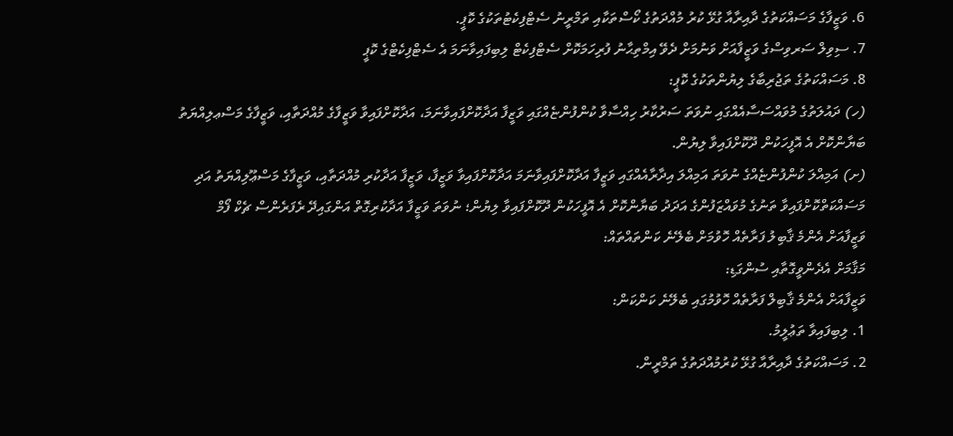6. ވަޒީފާގެ މަސައްކަތުގެ ދާއިރާއާ ގުޅޭ ކުރު މުއްދަތުގެ ކޯސްތަކާއި ތަމްރީނު ސެޓްފިކެޓުތަކުގެ ކޮޕީ.
7. ސިވިލް ސަރވިސްގެ ވަޒީފާއަށް ވަނުމަށް ދެވޭ އިމްތިޙާނު ފުރިހަމަކޮށް ސެޓްފިކެޓް ލިބިފައިވާނަމަ އެ ސެޓްފިކެޓްގެ ކޮޕީ
8. މަސައްކަތުގެ ތަޖުރިބާގެ ލިޔުންތަކުގެ ކޮޕީ:
(ހ) ދައުލަތުގެ މުވައްސަސާއެއްގައި ނުވަތަ ސަރުކާރު ހިއްސާވާ ކުންފުންޏެއްގައި ވަޒީފާ އަދާކޮށްފައިވާނަމަ، އަދާކޮށްފައިވާ ވަޒީފާގެ މުއްދަތާއި، ވަޒީފާގެ މަސްޢލިއްޔަތު ބަޔާންކޮށް އެ އޮފީހަކުން ދޫކޮށްފައިވާ ލިޔުން.
(ށ) އަމިއްލަ ކުންފުންޏެއްގެ ނުވަތަ އަމިއްލަ އިދާރާއެއްގައި ވަޒީފާ އަދާކޮށްފައިވާނަމަ އަދާކޮށްފައިވާ ވަޒީފާ، ވަޒީފާ އަދާކުރި މުއްދަތާއި، ވަޒީފާގެ މަސްޢޫލިއްޔަތު އަދި މަސައްކަތްކޮށްފައިވާ ތަނުގެ މުވައްޒަފުންގެ އަދަދު ބަޔާންކޮށް އެ އޮފީހަކުން ދޫކޮށްފައިވާ ލިޔުން؛ ނުވަތަ ވަޒީފާ އަދާކުރިގޮތް އަންގައިދޭ ރެފަރެންސް ޗެކް ފޯމް
ވަޒީފާއަށް އެންމެ ޤާބިލު ފަރާތެއް ހޮވުމަށް ބެލޭނެ ކަންތައްތައް:
މަޤާމަށް އެދެންވީގޮތާއި ސުންގަޑި:
ވަޒީފާއަށް އެންމެ ޤާބިލް ފަރާތެއް ހޮވުމުގައި ބެލޭނެ ކަންކަން:
1. ލިބިފައިވާ ތަޢުލީމު.
2. މަސައްކަތުގެ ދާއިރާއާ ގުޅޭ ކުރުމުއްދަތުގެ ތަމްރީން.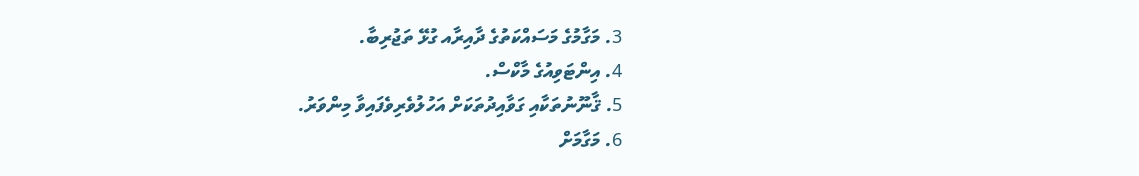3. މަގާމުގެ މަސައްކަތުގެ ދާއިރާއ ގުޅޭ ތަޖުރިބާ.
4. އިންޓަވިއުގެ މާކްސް.
5. ޤާނޫނުތަކާއި ގަވާއިދުތަކަށް އަހުލުވެރިވެފައިވާ މިންވަރު.
6. މަގާމަށް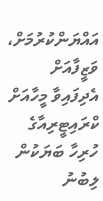އައްޔަންކުރުމަށް، ވަޒީފާއަށް އެދިފައިވާ މީހާއަށް ކްރައިޓީރިއާގެ ހުރިހާ ބަޔަކުން ލިބުނު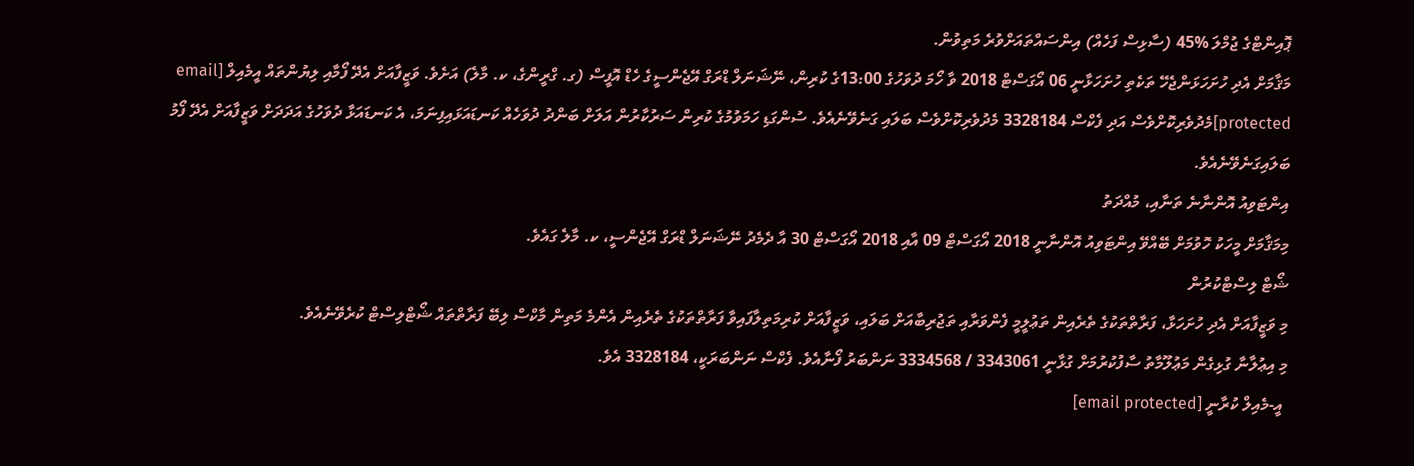ޕޮއިންޓްގެ ޖުމްލަ %45 (ސާޅިސް ފަހެއް) އިންސައްތައަށްވުރެ މަތިވުން.
މަޤާމަށް އެދި ހުށަހަޅަންޖެހޭ ތަކެތި ހުށަހަޅާނީ 06 އޯގަސްޓް 2018 ވާ ހޯމަ ދުވަހުގެ 13:00ގެ ކުރިން، ނޭޝަނަލް ޑްރަގް އޭޖެންސީގެ ހެޑް އޮފީސް (ގ. ގްރީންގެ، ކ. މާލެ) އަށެވެ. ވަޒީފާއަށް އެދޭ ފޯމާއި ލިޔުންތައް އީމެއިލް [email protected]މެދުވެރިކޮށްވެސް އަދި ފެކްސް 3328184 މެދުވެރިކޮށްވެސް ބަލައި ގަނެވޭނެއެވެ. ސުންގަޑި ހަމަވުމުގެ ކުރިން ސަރުކާރުން އަލަށް ބަންދު ދުވަހެއް ކަނޑައަޅައިފިނަމަ، އެ ކަނޑައަޅާ ދުވަހުގެ އަދަދަށް ވަޒީފާއަށް އެދޭ ފޯމު ބަލައިގަނެވޭނެއެވެ.
އިންޓަވިއު އޮންނާނެ ތަނާއި، މުއްދަތު
މިމަޤާމަށް މީހަކު ހޮވުމަށް ބޭއްވޭ އިންޓަވިއު އޮންނާނީ 2018 އޯގަސްޓް 09 އާއި 2018 އޯގަސްޓް 30 އާ ދެމެދު ނޭޝަނަލް ޑްރަގް އޭޖެންސީ، ކ. މާލެ ގައެވެ.
ޝޯޓް ލިސްޓްކުރުން
މި ވަޒީފާއަށް އެދި ހުށަހަޅާ، ފަރާތްތަކުގެ ތެރެއިން ތަޢުލީމީ ފެންވަރާއި ތަޖުރިބާއަށް ބަލައި، ވަޒީފާއަށް ކުރިމަތިލާފައިވާ ފަރާތްތަކުގެ ތެރެއިން އެންމެ މަތިން މާކްސް ލިބޭ ފަރާތްތައް ޝޯޓްލިސްޓް ކުރެވޭނެއެވެ.
މި އިޢުލާނާ ގުޅިގެން މަޢުލޫމާތު ސާފުކުރުމަށް ގުޅާނީ 3343061 / 3334568 ނަންބަރު ފޯނާއެވެ. ފެކްސް ނަންބަރަކީ، 3328184 އެވެ.
 އީ-މެއިލް ކުރާނީ [email protected]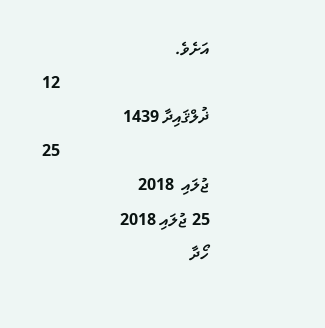އަށެވެ.
                                    12 ޛުލްޤައިދާ 1439
                                    25  ޖުލައި  2018
25 ޖުލައި 2018
ހޯދާ